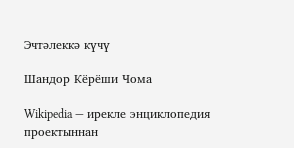Эчтәлеккә күчү

Шандор Кёрёши Чома

Wikipedia — ирекле энциклопедия проектыннан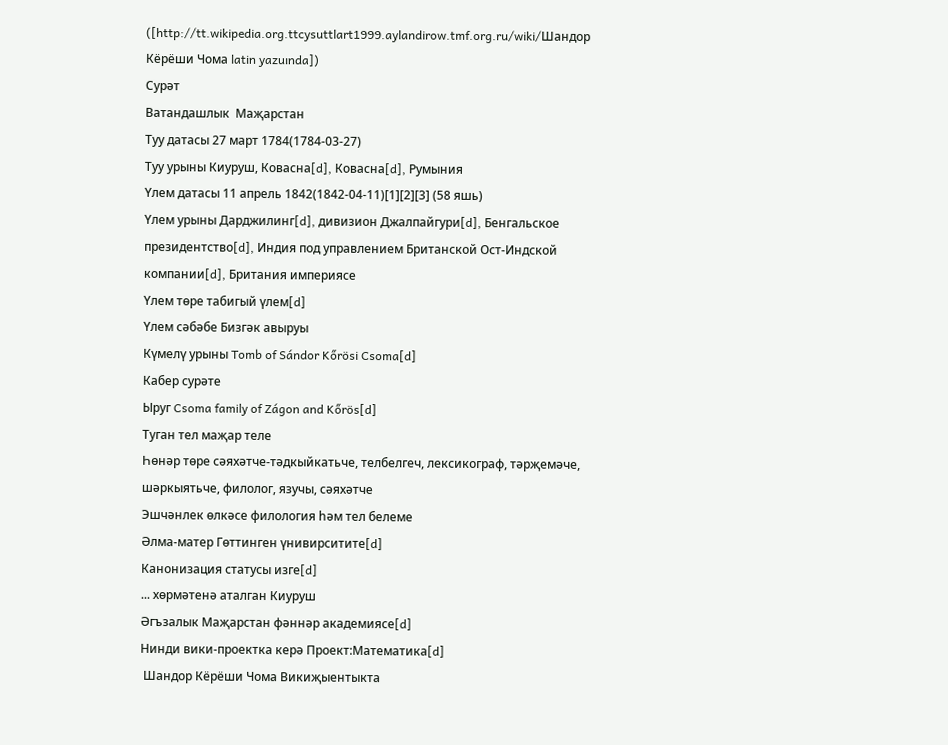([http://tt.wikipedia.org.ttcysuttlart1999.aylandirow.tmf.org.ru/wiki/Шандор Кёрёши Чома latin yazuında])
Сурәт
Ватандашлык  Маҗарстан
Туу датасы 27 март 1784(1784-03-27)
Туу урыны Киуруш, Ковасна[d], Ковасна[d], Румыния
Үлем датасы 11 апрель 1842(1842-04-11)[1][2][3] (58 яшь)
Үлем урыны Дарджилинг[d], дивизион Джалпайгури[d], Бенгальское президентство[d], Индия под управлением Британской Ост-Индской компании[d], Британия империясе
Үлем төре табигый үлем[d]
Үлем сәбәбе Бизгәк авыруы
Күмелү урыны Tomb of Sándor Kőrösi Csoma[d]
Кабер сурәте
Ыруг Csoma family of Zágon and Kőrös[d]
Туган тел маҗар теле
Һөнәр төре сәяхәтче-тәдкыйкатьче, телбелгеч, лексикограф, тәрҗемәче, шәркыятьче, филолог, язучы, сәяхәтче
Эшчәнлек өлкәсе филология һәм тел белеме
Әлма-матер Гөттинген үнивирситите[d]
Канонизация статусы изге[d]
... хөрмәтенә аталган Киуруш
Әгъзалык Маҗарстан фәннәр академиясе[d]
Нинди вики-проектка керә Проект:Математика[d]
 Шандор Кёрёши Чома Викиҗыентыкта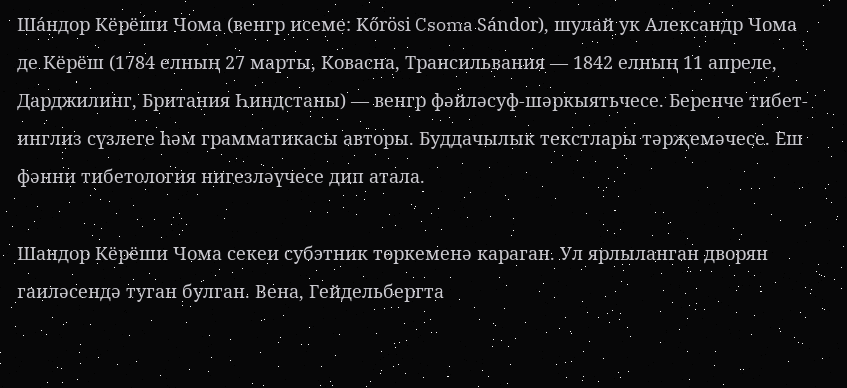Ша́ндор Кёрёши Чома (венгр исеме: Kőrösi Csoma Sándor), шулай ук Александр Чома де Кёрёш (1784 елның 27 марты, Ковасна, Трансильвания — 1842 елның 11 апреле, Дарджилинг, Британия Һиндстаны) — венгр фәйләсуф-шәркыятьчесе. Беренче тибет-инглиз сүзлеге һәм грамматикасы авторы. Буддачылык текстлары тәрҗемәчесе. Еш фәнни тибетология нигезләүчесе дип атала.

Шандор Кёрёши Чома секеи субэтник төркеменә караган. Ул ярлыланган дворян гаиләсендә туган булган. Вена, Гейдельбергта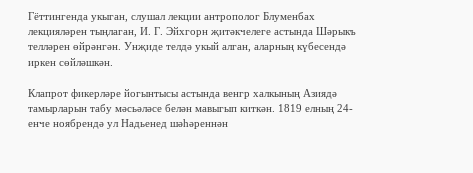Гёттингенда укыган, слушал лекции антрополог Блуменбах лекцияләрен тыңлаган, И. Г. Эйхгорн җитәкчелеге астында Шәрыкъ телләрен өйрәнгән. Унҗиде телдә укый алган, аларның күбесендә иркен сөйләшкән.

Клапрот фикерләре йогынтысы астында венгр халкының Азиядә тамырларын табу мәсьәләсе белән мавыгып киткән. 1819 елның 24-енче ноябрендә ул Надьенед шәһәреннән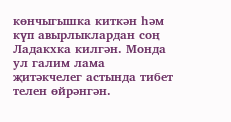көнчыгышка киткән һәм күп авырлыклардан соң Ладакхка килгән. Монда ул галим лама җитәкчелег астында тибет телен өйрәнгән.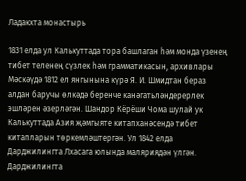Ладакхта монастырь

1831 елда ул Калькуттада тора башлаган һәм монда үзенең тибет теленең сүзлек һәм грамматикасын, архивлары Мәскәүдә 1812 ел янгынына күрә Я. И. Шмидтан бераз алдан баручы өлкәдә беренче канәгатьләндерерлек эшләрен әзерләгән. Шандор Кёрёши Чома шулай ук Калькуттада Азия җәмгыяте китапханәсендә тибет китапларын төркемләштергән. Ул 1842 елда Дарджилингта Лхасага юлында маляриядән үлгән. Дарджилингта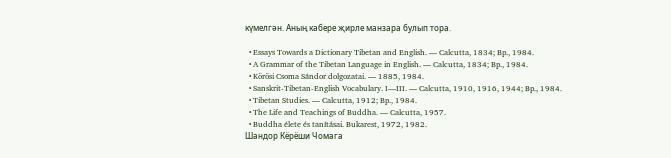күмелгән. Аның кабере җирле манзара булып тора.

  • Essays Towards a Dictionary Tibetan and English. — Calcutta, 1834; Bp., 1984.
  • A Grammar of the Tibetan Language in English. — Calcutta, 1834; Bp., 1984.
  • Körösi Csoma Sándor dolgozatai. — 1885, 1984.
  • Sanskrit-Tibetan-English Vocabulary. I—III. — Calcutta, 1910, 1916, 1944; Bp., 1984.
  • Tibetan Studies. — Calcutta, 1912; Bp., 1984.
  • The Life and Teachings of Buddha. — Calcutta, 1957.
  • Buddha élete és tanításai. Bukarest, 1972, 1982.
Шандор Кёрёши Чомага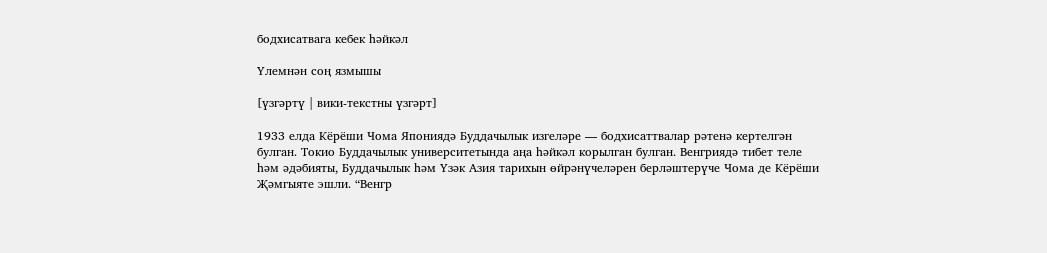бодхисатвага кебек һәйкәл

Үлемнән соң язмышы

[үзгәртү | вики-текстны үзгәрт]

1933 елда Кёрёши Чома Япониядә Буддачылык изгеләре — бодхисаттвалар рәтенә кертелгән булган. Токио Буддачылык университетында аңа һәйкәл корылган булган. Венгриядә тибет теле һәм әдәбияты, Буддачылык һәм Үзәк Азия тарихын өйрәнүчеләрен берләштерүче Чома де Кёрёши Җәмгыяте эшли. “Венгр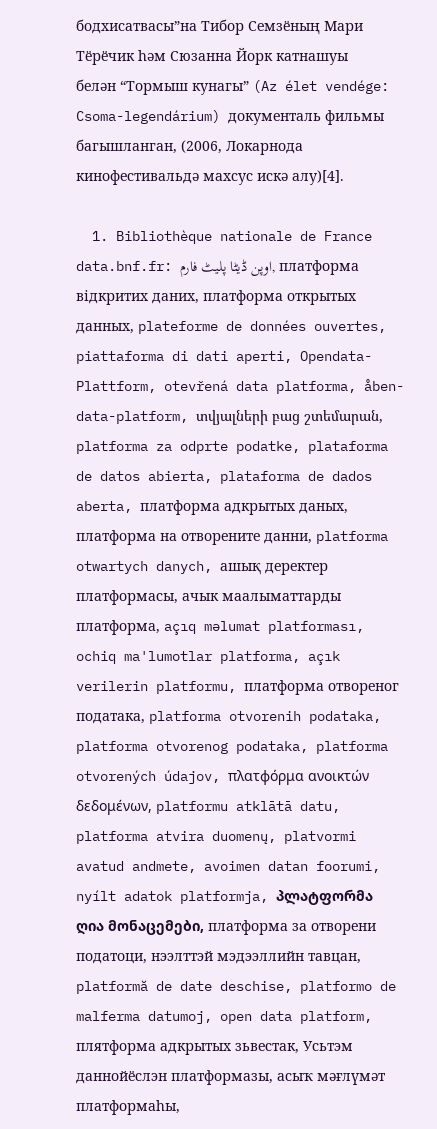бодхисатвасы”на Тибор Семзёның Мари Тёрёчик һәм Сюзанна Йорк катнашуы белән “Тормыш кунагы” (Az élet vendége: Csoma-legendárium) документаль фильмы багышланган, (2006, Локарнода кинофестивальдә махсус искә алу)[4].

  1. Bibliothèque nationale de France data.bnf.fr: اوپن ڈیٹا پلیٹ فارم, платформа відкритих даних, платформа открытых данных, plateforme de données ouvertes, piattaforma di dati aperti, Opendata-Plattform, otevřená data platforma, åben-data-platform, տվյալների բաց շտեմարան, platforma za odprte podatke, plataforma de datos abierta, plataforma de dados aberta, платформа адкрытых даных, платформа на отворените данни, platforma otwartych danych, ашық деректер платформасы, ачык маалыматтарды платформа, açıq məlumat platforması, ochiq ma'lumotlar platforma, açık verilerin platformu, платформа отвореног података, platforma otvorenih podataka, platforma otvorenog podataka, platforma otvorených údajov, πλατφόρμα ανοικτών δεδομένων, platformu atklātā datu, platforma atvira duomenų, platvormi avatud andmete, avoimen datan foorumi, nyílt adatok platformja, პლატფორმა ღია მონაცემები, платформа за отворени податоци, нээлттэй мэдээллийн тавцан, platformă de date deschise, platformo de malferma datumoj, open data platform, плятформа адкрытых зьвестак, Усьтэм даннойёслэн платформазы, асыҡ мәғлүмәт платформаһы,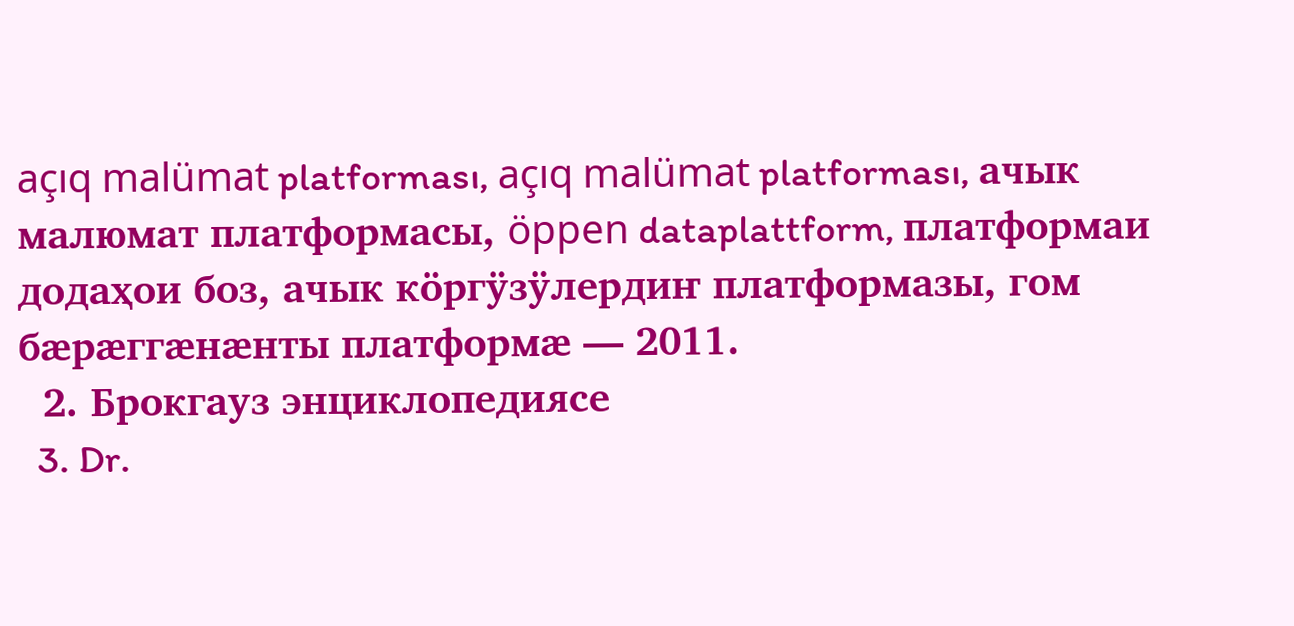açıq malümat platforması, açıq malümat platforması, ачык малюмат платформасы, öppen dataplattform, платформаи додаҳои боз, ачык кӧргӱзӱлердиҥ платформазы, гом бæрæггæнæнты платформæ — 2011.
  2. Брокгауз энциклопедиясе
  3. Dr.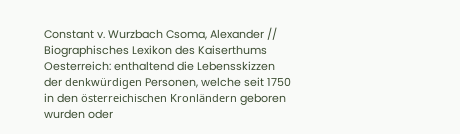Constant v. Wurzbach Csoma, Alexander // Biographisches Lexikon des Kaiserthums Oesterreich: enthaltend die Lebensskizzen der denkwürdigen Personen, welche seit 1750 in den österreichischen Kronländern geboren wurden oder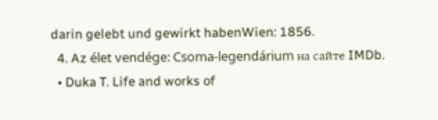darin gelebt und gewirkt habenWien: 1856.
  4. Az élet vendége: Csoma-legendárium на сайте IMDb.
  • Duka T. Life and works of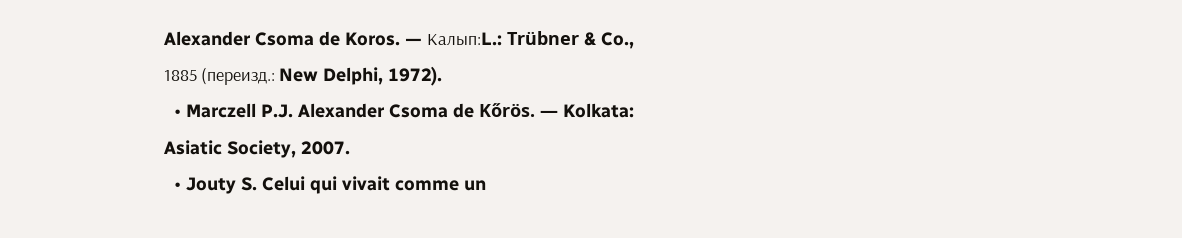Alexander Csoma de Koros. — Калып:L.: Trübner & Co., 1885 (переизд.: New Delphi, 1972).
  • Marczell P.J. Alexander Csoma de Kőrös. — Kolkata: Asiatic Society, 2007.
  • Jouty S. Celui qui vivait comme un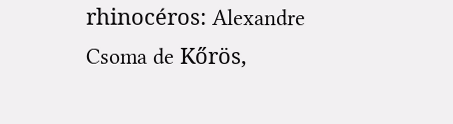rhinocéros: Alexandre Csoma de Kőrös,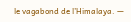le vagabond de l’Himalaya. —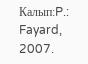Калып:P.: Fayard, 2007.